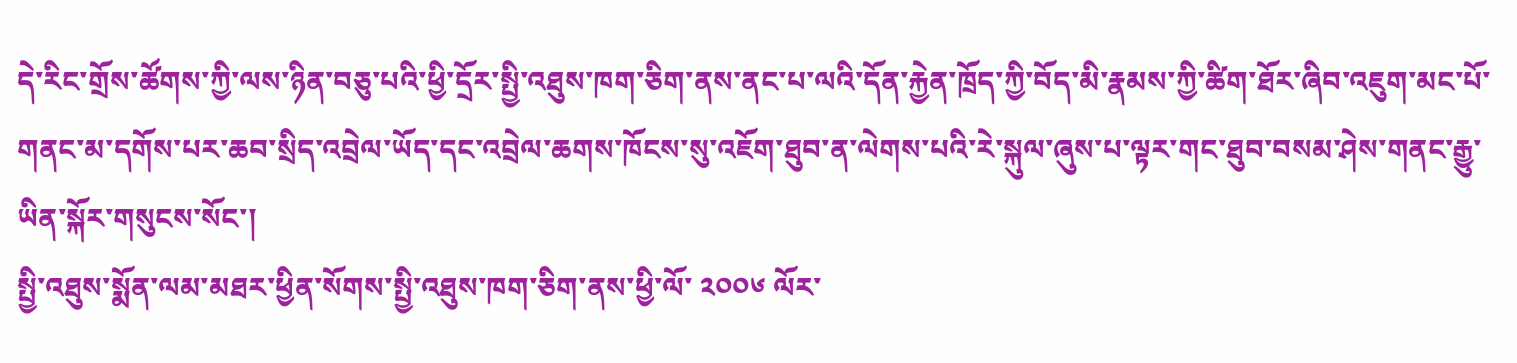དེ་རིང་གྲོས་ཚོགས་ཀྱི་ལས་ཉིན་བཅུ་པའི་ཕྱི་དྲོར་སྤྱི་འཐུས་ཁག་ཅིག་ནས་ནང་པ་ལའི་དོན་རྐྱེན་ཁྲོད་ཀྱི་བོད་མི་རྣམས་ཀྱི་ཚིག་ཐོར་ཞིབ་འཇུག་མང་པོ་གནང་མ་དགོས་པར་ཆབ་སྲིད་འབྲེལ་ཡོད་དང་འབྲེལ་ཆགས་ཁོངས་སུ་འཇོག་ཐུབ་ན་ལེགས་པའི་རེ་སྐུལ་ཞུས་པ་ལྟར་གང་ཐུབ་བསམ་ཤེས་གནང་རྒྱུ་ཡིན་སྐོར་གསུངས་སོང་།
སྤྱི་འཐུས་སྨོན་ལམ་མཐར་ཕྱིན་སོགས་སྤྱི་འཐུས་ཁག་ཅིག་ནས་ཕྱི་ལོ་ ༢༠༠༦ ལོར་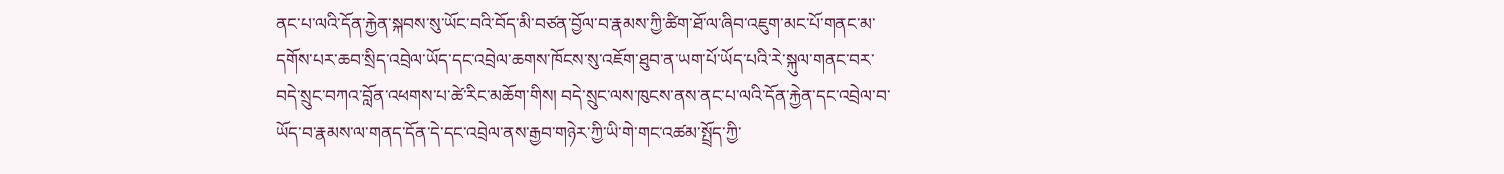ནང་པ་ལའི་དོན་རྐྱེན་སྐབས་སུ་ཡོང་བའི་བོད་མི་བཙན་བྱོལ་བ་རྣམས་ཀྱི་ཚིག་ཐོ་ལ་ཞིབ་འཇུག་མང་པོ་གནང་མ་དགོས་པར་ཆབ་སྲིད་འབྲེལ་ཡོད་དང་འབྲེལ་ཆགས་ཁོངས་སུ་འཇོག་ཐུབ་ན་ཡག་པོ་ཡོད་པའི་རེ་སྐུལ་གནང་བར་བདེ་སྲུང་བཀའ་བློན་འཕགས་པ་ཚེ་རིང་མཆོག་གིས། བདེ་སྲུང་ལས་ཁུངས་ནས་ནང་པ་ལའི་དོན་རྐྱེན་དང་འབྲེལ་བ་ཡོད་བ་རྣམས་ལ་གནད་དོན་དེ་དང་འབྲེལ་ནས་རྒྱབ་གཉེར་ཀྱི་ཡི་གེ་གང་འཚམ་སྤྲོད་ཀྱི་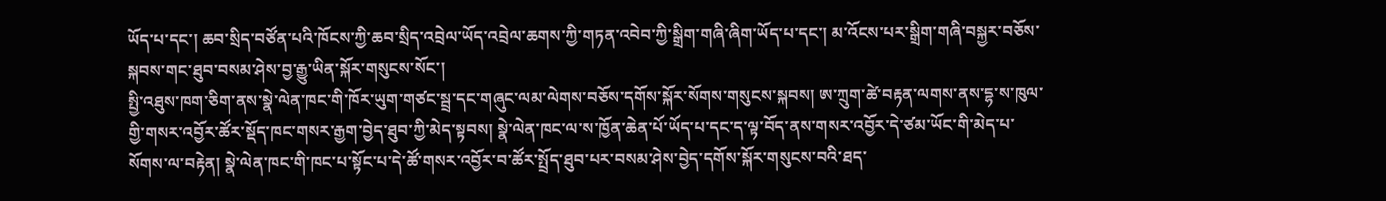ཡོད་པ་དང་། ཆབ་སྲིད་བཙོན་པའི་ཁོངས་ཀྱི་ཆབ་སྲིད་འབྲེལ་ཡོད་འབྲེལ་ཆགས་ཀྱི་གཏན་འབེབ་ཀྱི་སྒྲིག་གཞི་ཞིག་ཡོད་པ་དང་། མ་འོངས་པར་སྒྲིག་གཞི་བསྐྱར་བཅོས་སྐབས་གང་ཐུབ་བསམ་ཤེས་བྱ་རྒྱུ་ཡིན་སྐོར་གསུངས་སོང་།
སྤྱི་འཐུས་ཁག་ཅིག་ནས་སྣེ་ལེན་ཁང་གི་ཁོར་ཡུག་གཙང་སྦྲ་དང་གཞུང་ལམ་ལེགས་བཅོས་དགོས་སྐོར་སོགས་གསུངས་སྐབས། ཨ་ཀྲུག་ཚེ་བརྟན་ལགས་ནས་དྷ་ས་ཁུལ་གྱི་གསར་འབྱོར་ཚོར་སྡོད་ཁང་གསར་རྒྱག་བྱེད་ཐུབ་ཀྱི་མེད་སྟབས། སྣེ་ལེན་ཁང་ལ་ས་ཁྱོན་ཆེན་པོ་ཡོད་པ་དང་ད་ལྟ་བོད་ནས་གསར་འབྱོར་དེ་ཙམ་ཡོང་གི་མེད་པ་སོགས་ལ་བརྟེན། སྣེ་ལེན་ཁང་གི་ཁང་པ་སྟོང་པ་དེ་ཚོ་གསར་འབྱོར་བ་ཚོར་སྤྲོད་ཐུབ་པར་བསམ་ཤེས་བྱེད་དགོས་སྐོར་གསུངས་བའི་ཐད་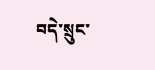བདེ་སྲུང་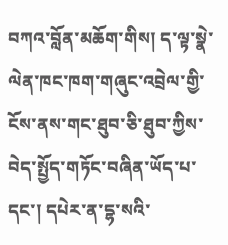བཀའ་བློན་མཆོག་གིས། ད་ལྟ་སྣེ་ལེན་ཁང་ཁག་གཞུང་འབྲེལ་གྱི་ངོས་ནས་གང་ཐུབ་ཅི་ཐུབ་ཀྱིས་བེད་སྤྱོད་གཏོང་བཞིན་ཡོད་པ་དང་། དཔེར་ན་དྷ་སའི་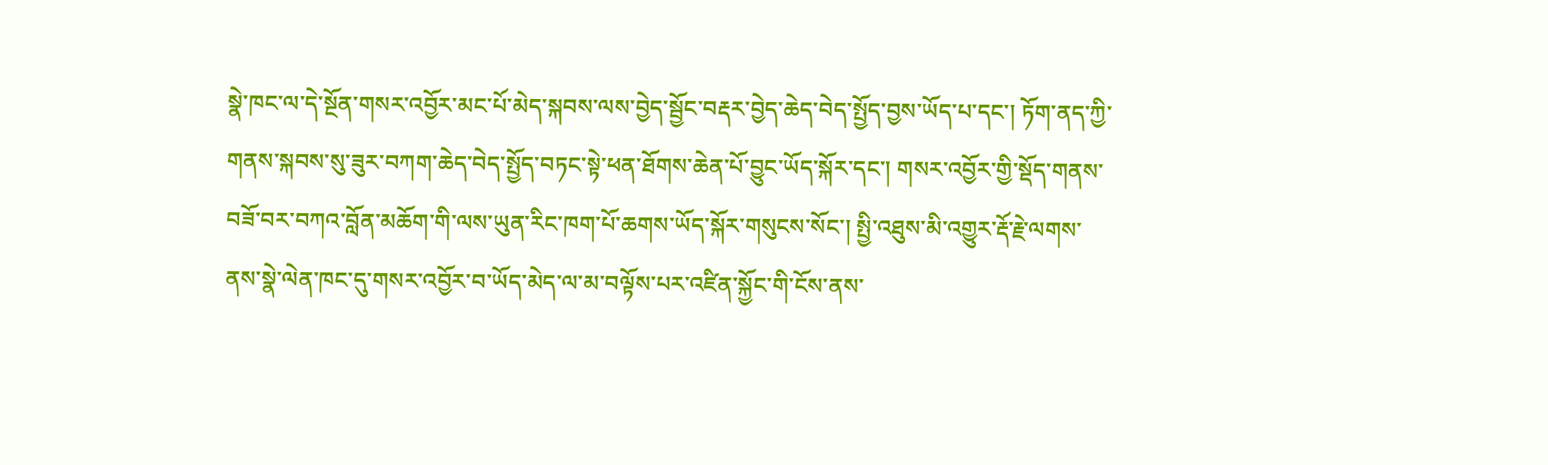སྣེ་ཁང་ལ་དེ་སྔོན་གསར་འབྱོར་མང་པོ་མེད་སྐབས་ལས་བྱེད་སྦྱོང་བརྡར་བྱེད་ཆེད་བེད་སྤྱོད་བྱས་ཡོད་པ་དང་། ཏོག་ནད་ཀྱི་གནས་སྐབས་སུ་ཟུར་བཀག་ཆེད་བེད་སྤྱོད་བཏང་སྟེ་ཕན་ཐོགས་ཆེན་པོ་བྱུང་ཡོད་སྐོར་དང་། གསར་འབྱོར་གྱི་སྡོད་གནས་བཟོ་བར་བཀའ་བློན་མཆོག་གི་ལས་ཡུན་རིང་ཁག་པོ་ཆགས་ཡོད་སྐོར་གསུངས་སོང་། སྤྱི་འཐུས་མི་འགྱུར་རྡོ་རྗེ་ལགས་ནས་སྣེ་ལེན་ཁང་དུ་གསར་འབྱོར་བ་ཡོད་མེད་ལ་མ་བལྟོས་པར་འཛིན་སྐྱོང་གི་ངོས་ནས་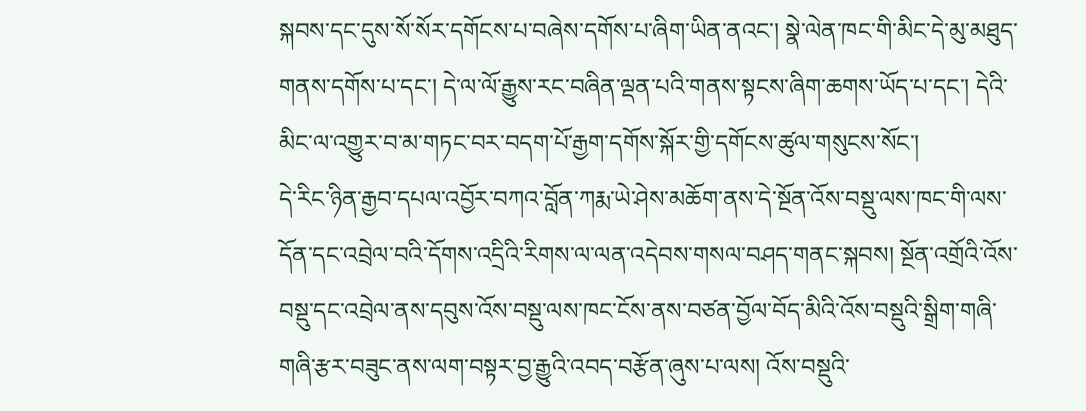སྐབས་དང་དུས་སོ་སོར་དགོངས་པ་བཞེས་དགོས་པ་ཞིག་ཡིན་ནའང་། སྣེ་ལེན་ཁང་གི་མིང་དེ་མུ་མཐུད་གནས་དགོས་པ་དང་། དེ་ལ་ལོ་རྒྱུས་རང་བཞིན་ལྡན་པའི་གནས་སྟངས་ཞིག་ཆགས་ཡོད་པ་དང་། དེའི་མིང་ལ་འགྱུར་བ་མ་གཏང་བར་བདག་པོ་རྒྱག་དགོས་སྐོར་གྱི་དགོངས་ཚུལ་གསུངས་སོང་།
དེ་རིང་ཉིན་རྒྱབ་དཔལ་འབྱོར་བཀའ་བློན་ཀརྨ་ཡེ་ཤེས་མཆོག་ནས་དེ་སྔོན་འོས་བསྡུ་ལས་ཁང་གི་ལས་དོན་དང་འབྲེལ་བའི་དོགས་འདྲིའི་རིགས་ལ་ལན་འདེབས་གསལ་བཤད་གནང་སྐབས། སྔོན་འགྲོའི་འོས་བསྡུ་དང་འབྲེལ་ནས་དབུས་འོས་བསྡུ་ལས་ཁང་ངོས་ནས་བཙན་བྱོལ་བོད་མིའི་འོས་བསྡུའི་སྒྲིག་གཞི་གཞི་རྩར་བཟུང་ནས་ལག་བསྟར་བྱ་རྒྱུའི་འབད་བརྩོན་ཞུས་པ་ལས། འོས་བསྡུའི་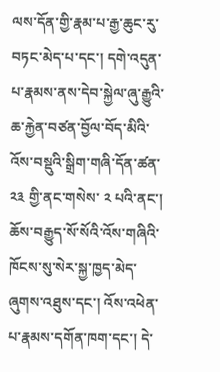ལས་དོན་གྱི་རྣམ་པ་རྒྱ་ཆུང་རུ་བཏང་མེད་པ་དང་། དགེ་འདུན་པ་རྣམས་ནས་དེབ་སྐྱེལ་ཞུ་རྒྱུའི་ཆ་རྐྱེན་བཙན་བྱོལ་བོད་མིའི་འོས་བསྡུའི་སྒྲིག་གཞི་དོན་ཚན་ ༢༣ གྱི་ནང་གསེས་ ༢ པའི་ནང་། ཆོས་བརྒྱུད་སོ་སོའི་འོས་གཞིའི་ཁོངས་སུ་སེར་སྐྱ་ཁྱད་མེད་ཞུགས་འཐུས་དང་། འོས་འཕེན་པ་རྣམས་དགོན་ཁག་དང་། དེ་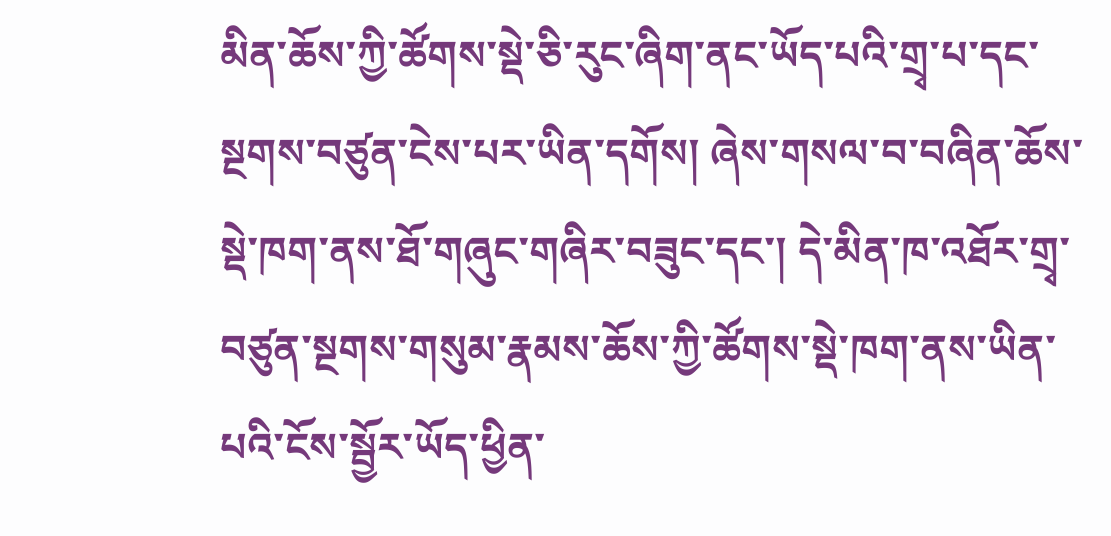མིན་ཆོས་ཀྱི་ཚོགས་སྡེ་ཅི་རུང་ཞིག་ནང་ཡོད་པའི་གྲྭ་པ་དང་སྔགས་བཙུན་ངེས་པར་ཡིན་དགོས། ཞེས་གསལ་བ་བཞིན་ཆོས་སྡེ་ཁག་ནས་ཐོ་གཞུང་གཞིར་བཟུང་དང་། དེ་མིན་ཁ་འཐོར་གྲྭ་བཙུན་སྔགས་གསུམ་རྣམས་ཆོས་ཀྱི་ཚོགས་སྡེ་ཁག་ནས་ཡིན་པའི་ངོས་སྦྱོར་ཡོད་ཕྱིན་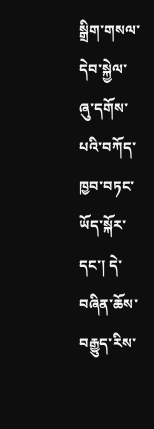སྒྲིག་གསལ་དེབ་སྐྱེལ་ཞུ་དགོས་པའི་བཀོད་ཁྱབ་བཏང་ཡོད་སྐོར་དང་། དེ་བཞིན་ཆོས་བརྒྱུད་རིས་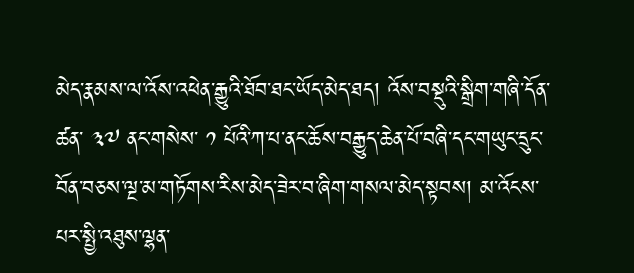མེད་རྣམས་ལ་འོས་འཕེན་རྒྱུའི་ཐོབ་ཐང་ཡོད་མེད་ཐད། འོས་བསྡུའི་སྒྲིག་གཞི་དོན་ཚན་ ༣༧ ནང་གསེས་ ༡ པོའི་ཀ་པ་ནང་ཆོས་བརྒྱུད་ཆེན་པོ་བཞི་དང་གཡུང་དྲུང་བོན་བཅས་ལྔ་མ་གཏོགས་རིས་མེད་ཟེར་བ་ཞིག་གསལ་མེད་སྟབས། མ་འོངས་པར་སྤྱི་འཐུས་ལྷན་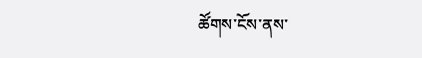ཚོགས་ངོས་ནས་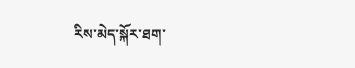རིས་མེད་སྐོར་ཐག་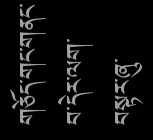གཅོད་གང་གནང་བ་དེར་ལག་བསྟར་ཞུ་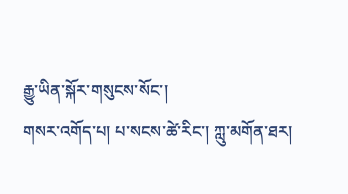རྒྱུ་ཡིན་སྐོར་གསུངས་སོང་།
གསར་འགོད་པ། པ་སངས་ཚེ་རིང་། ཀླུ་མགོན་ཐར།